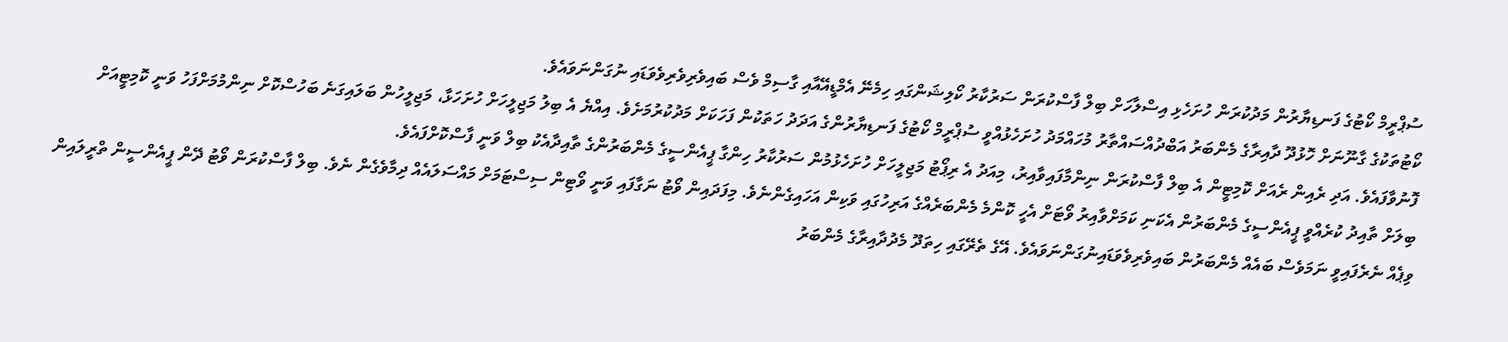ސުޕްރީމް ކޯޓުގެ ފަނޑިޔާރުން މަދުކުރަން ހުށަހެޅި އިސްލާހަށް ބިލް ފާސްކުރަން ސަރުކާރު ކޯލިޝަންގައި ހިމެނޭ އެމްޑީއޭއާއި ގާސިމް ވެސް ބައިވެރިވެރިވެވަޑައި ނުގަންނަވައެވެ.
ކޯޓުތަކުގެ ގާނޫނަށް ހޮޅުދޫ ދާއިރާގެ މެންބަރު އަބްދުއްސައްތާރު މުހައްމަދު ހުށަހެޅުއްވީ ސުޕްރީމް ކޯޓުގެ ފަނޑިޔާރުންގެ އަދަދު ހަތަކުން ފަހަކަށް މަދުކުރުމަށެވެ. އިއްޔެ އެ ބިލު މަޖިލީހަށް ހުށަހަޅާ، މަޖިލީހުން ބަލައިގަނެ ބަހުސްކޮށް ނިންމުމަށްފަހު ވަނީ ކޮމިޓީއަށް ފޮނުވާފައެވެ. އަދި ރެއިން ރެއަށް ކޮމިޓީން އެ ބިލް ފާސްކުރަން ނިންމާފައިވާއިރު، މިއަދު އެ ރިޕޯޓު މަޖިލީހަށް ހުށަހެޅުމުން ސަރުކާރު ހިންގާ ޕީއެންސީގެ މެންބަރުންގެ ތާއިދާއެކު ބިލް ވަނީ ފާސްކޮށްފައެވެ.
ބިލަށް ތާއިދު ކުރެއްވީ ޕީއެންސީގެ މެންބަރުން އެކަނި ކަމަށްވާއިރު ވޯޓަށް އެހީ ކޮންމެ މެންބަރެއްގެ އަރިހުގައި ވަކިން އަހައިގެންނެވެ. މިފަދައިން ވޯޓު ނަގާފައި ވަނީ ވޯޓިން ސިސްޓަމަށް މައްސަލައެއް ދިމާވެގެން ނެވެ. ބިލް ފާސްކުރަން ވޯޓު ދޭން ޕީއެންސީން ތްރީލައިން ވިޕެއް ނެރެފައިވީ ނަމަވެސް ބައެއް މެންބަރުން ބައިވެރިވެވަޑައިނުގަންނަވައެވެ. އޭގެ ތެރޭގައި ހިތަދޫ މެދުދާއިރާގެ މެންބަރު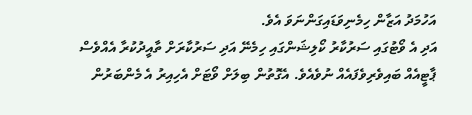އަހުމަދު އަޒާން ހިމެނިވަޑައިގަންނަވަ އެވެ.
އަދި އެ ވޯޓުގައި ސަރުކާރު ކޯލިޝަންގައި ހިމެނޭ އަދި ސަރުކާރަށް ތާއީދުކުރާ އެއްވެސް ޕާޓީއެއް ބައިވެރިވެފައެއް ނުވެއެވެ. އެގޮތުން ބިލަށް ވޯޓަށް އެހިއިރު އެ މެންބަރުން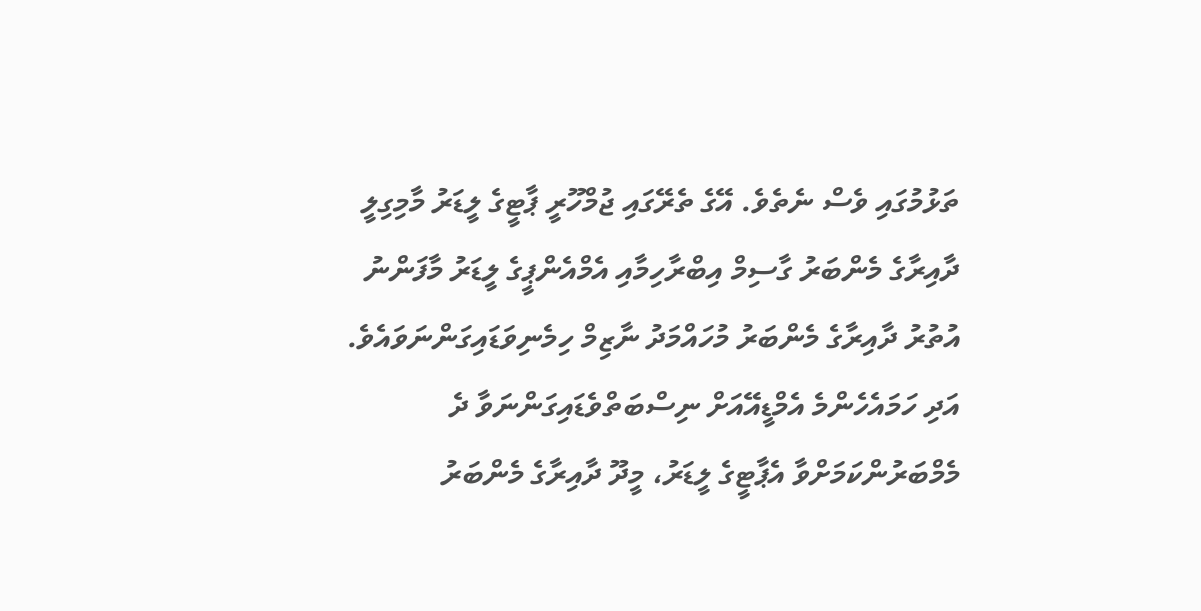ތަޅުމުގައި ވެސް ނެތެވެ. އޭގެ ތެރޭގައި ޖުމްހޫރީ ޕާޓީގެ ލީޑަރު މާމިގިލީ ދާއިރާގެ މެންބަރު ގާސިމް އިބްރާހިމާއި އެމްއެންޕީގެ ލީޑަރު މާފަންނު އުތުރު ދާއިރާގެ މެންބަރު މުހައްމަދު ނާޒިމް ހިމެނިވަޑައިގަންނަވައެވެ. އަދި ހަމައެހެންމެ އެމްޑީއޭއަށް ނިސްބަތްވެޑައިގަންނަވާ ދެ މެމްބަރުންކަމަށްވާ އެޕާޓީގެ ލީޑަރު، މީދޫ ދާއިރާގެ މެންބަރު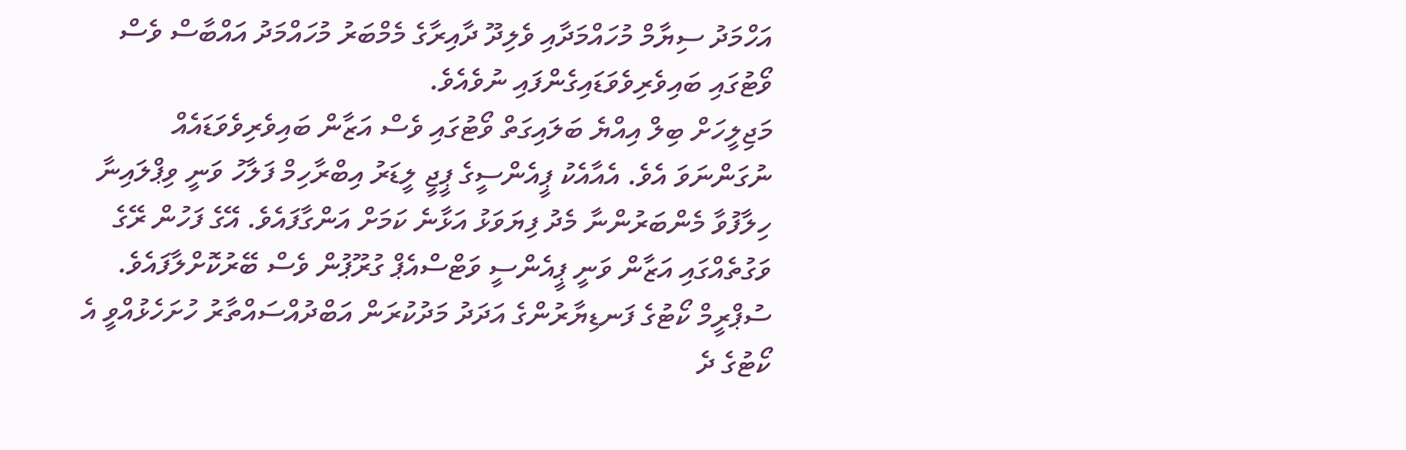އަހްމަދު ސިޔާމް މުހައްމަދާއި ވެލިދޫ ދާއިރާގެ މެމްބަރު މުހައްމަދު އައްބާސް ވެސް ވޯޓުގައި ބައިވެރިވެވަޑައިގެންފައި ނުވެއެވެ.
މަޖިލީހަށް ބިލް އިއްޔެ ބަލައިގަތް ވޯޓުގައި ވެސް އަޒާން ބައިވެރިވެވަޑައެއް ނުގަންނަވަ އެވެ. އެއާއެކު ޕީއެންސީގެ ޕީޖީ ލީޑަރު އިބްރާހިމް ފަލާހު ވަނީ ވިޕްލައިނާ ހިލާފުވާ މެންބަރުންނާ މެދު ފިޔަވަޅު އަޅާނެ ކަމަށް އަންގާފައެވެ. އޭގެ ފަހުން ރޭގެ ވަގުތެއްގައި އަޒާން ވަނީ ޕީއެންސީ ވަޓްސްއެޕް ގުރޫޕުން ވެސް ބޭރުކޮށްލާފައެވެ.
ސުޕްރީމް ކޯޓުގެ ފަނޑިޔާރުންގެ އަދަދު މަދުކުރަން އަބްދުއްސައްތާރު ހުށަހެޅުއްވީ އެ ކޯޓުގެ ދެ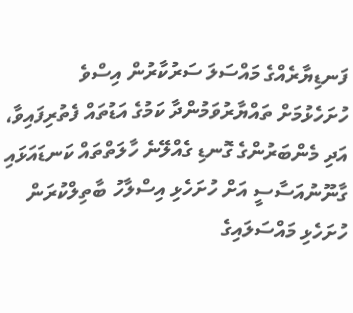ފަނޑިޔާރެއްގެ މައްސަލަ ސަރުކާރުން އިސްވެ ހުށަހެޅުމަށް ތައްޔާރުވަމުންދާ ކަމުގެ އަޑުތައް ފެތުރިފައިވާ، އަދި މެންބަރުންގެ ގޮނޑި ގެއްލޭނެ ހާލަތްތައް ކަނޑައަޅައި ގާނޫނުއަސާސީ އަށް ހުށަހެޅި އިސްލާހު ބާތިލްކުރަން ހުށަހެޅި މައްސަލައިގެ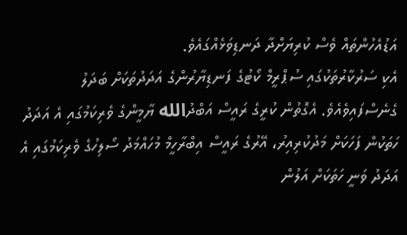އަޑުއެހުންތައް ވެސް ކުރިޔަށްދާ ދަނޑިވަޅެއްގައެވެ.
އެކި ސަރުކާރުތަކުގައި ސުޕްރީމް ކޯޓުގެ ފަނޑިޔާރުންގެ އަދަދުތަކަށް ބަދަލު ގެނެސްފައިވެއެވެ. އެގޮތުން ކުރީގެ ރައީސް އަބްދުالله ޔާމީންގެ ވެރިކަމުގައި އެ އަދަދު ހަތަކުން ފަހަކަށް މަދުކުރިއިރު، އޭރުގެ ރައީސް އިބްރާހީމް މުހައްމަދު ސޯލިހުގެ ވެރިކަމުގައި އެ އަދަދު ވަނީ ހަތަކަށް އަލުން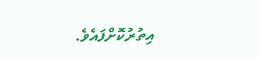އިތުރުކޮށްފައެވެ.